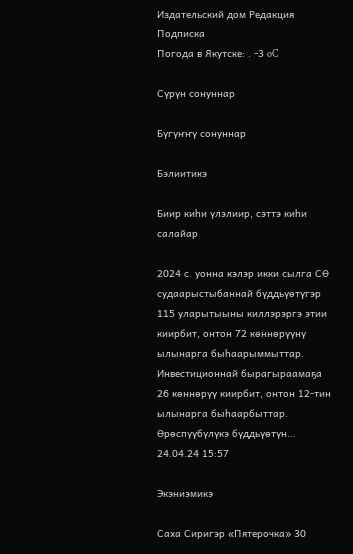Издательский дом Редакция Подписка
Погода в Якутске: . -3 oC

Сүрүн сонуннар

Бүгүҥҥү сонуннар

Бэлиитикэ

Биир киһи үлэлиир, сэттэ киһи салайар

2024 с. уонна кэлэр икки сылга СӨ судаарыстыбаннай бүддьүөтүгэр 115 уларытыыны киллэрэргэ этии киирбит, онтон 72 көннөрүүнү ылынарга быһаарыммыттар. Инвестиционнай бырагыраамаҕа 26 көннөрүү киирбит, онтон 12-тин ылынарга быһаарбыттар. Өрөспүүбүлүкэ бүддьүөтүн…
24.04.24 15:57

Экэниэмикэ

Саха Сиригэр «Пятерочка» 30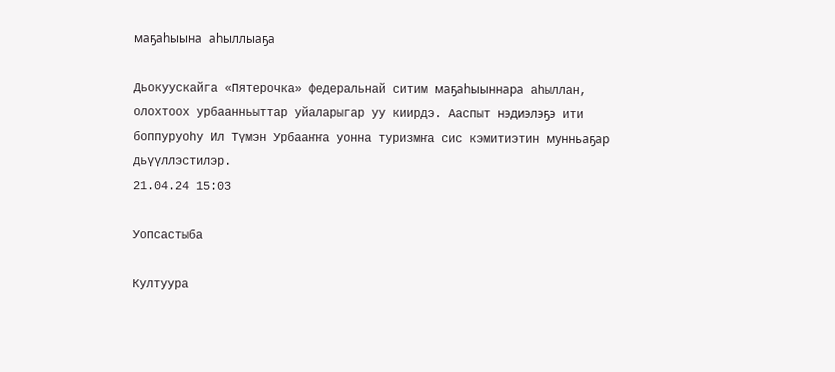маҕаһыына аһыллыаҕа

Дьокуускайга «Пятерочка» федеральнай ситим маҕаһыыннара аһыллан, олохтоох урбаанньыттар уйаларыгар уу киирдэ. Ааспыт нэдиэлэҕэ ити боппуруоһу Ил Түмэн Урбааҥҥа уонна туризмҥа сис кэмитиэтин мунньаҕар дьүүллэстилэр.
21.04.24 15:03

Уопсастыба

Култуура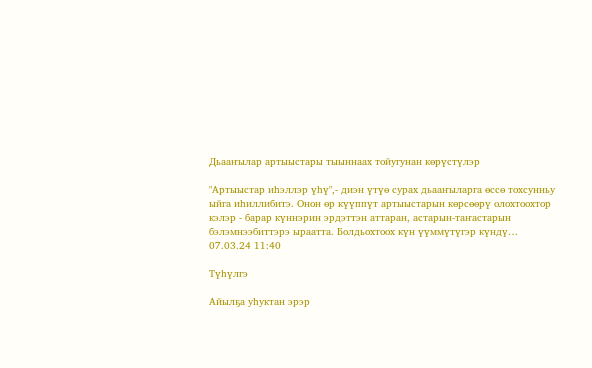Дьааҥылар артыыстары тыыннаах тойугунан көрүстүлэр

"Артыыстар иhэллэр үhү",- диэн үтүө сурах дьааҥыларга өссө тохсунньу ыйга иhиллибитэ. Онон өр күүппүт артыыстарын көрсөөрү олохтоохтор кэлэр - барар күннэрин эрдэттэн аттаран, астарын-таҥастарын бэлэмнээбиттэрэ ыраатта. Болдьохтоох күн үүммүтүгэр күндү…
07.03.24 11:40

Түһүлгэ

Айылҕа уһуктан эрэр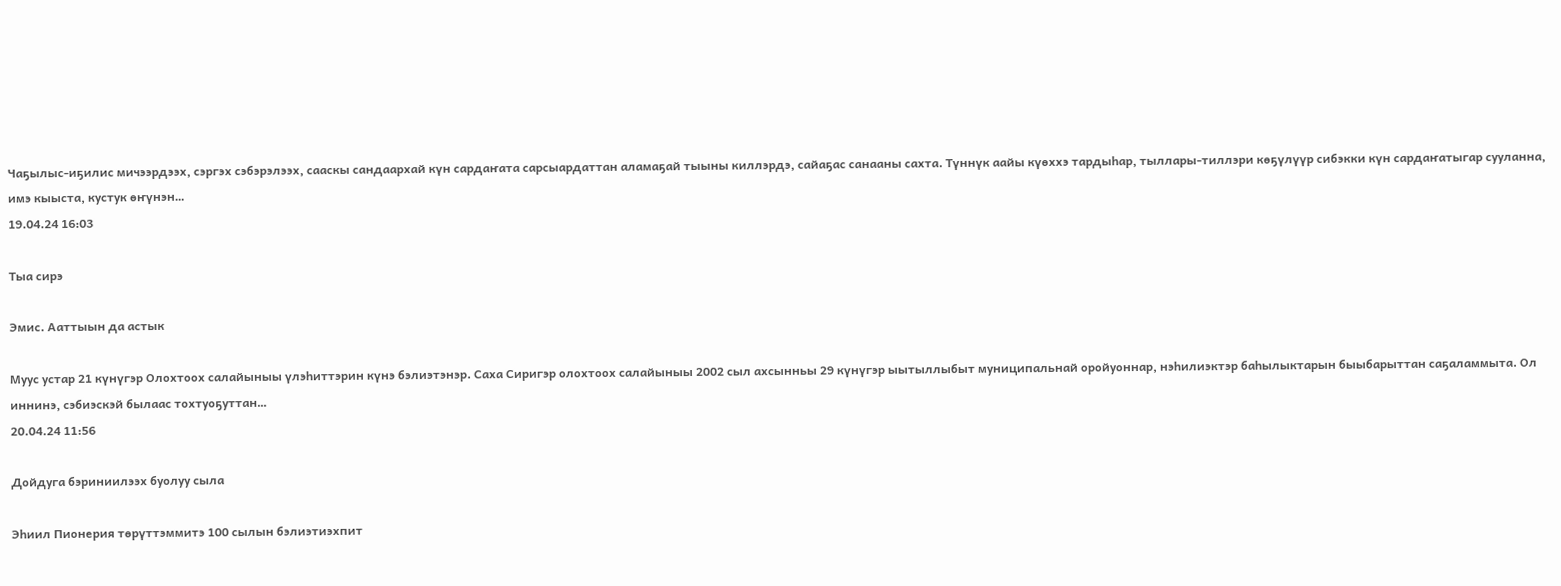Чаҕылыс-иҕилис мичээрдээх, сэргэх сэбэрэлээх, сааскы сандаархай күн сардаҥата сарсыардаттан аламаҕай тыыны киллэрдэ, сайаҕас санааны сахта. Түннүк аайы күөххэ тардыһар, тыллары-тиллэри көҕүлүүр сибэкки күн сардаҥатыгар сууланна, имэ кыыста, кустук өҥүнэн…
19.04.24 16:03

Тыа сирэ

Эмис. Ааттыын да астык

Муус устар 21 күнүгэр Олохтоох салайыныы үлэһиттэрин күнэ бэлиэтэнэр. Саха Сиригэр олохтоох салайыныы 2002 сыл ахсынньы 29 күнүгэр ыытыллыбыт муниципальнай оройуоннар, нэһилиэктэр баһылыктарын быыбарыттан саҕаламмыта. Ол иннинэ, сэбиэскэй былаас тохтуоҕуттан…
20.04.24 11:56

Дойдуга бэриниилээх буолуу сыла

Эһиил Пионерия төрүттэммитэ 100 сылын бэлиэтиэхпит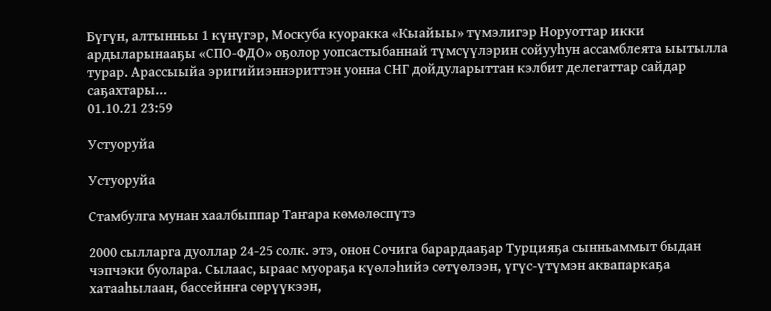Бүгүн, алтынньы 1 күнүгэр, Москуба куоракка «Кыайыы» түмэлигэр Норуоттар икки ардыларынааҕы «СПО-ФДО» оҕолор уопсастыбаннай түмсүүлэрин сойууһун ассамблеята ыытылла турар. Арассыыйа эригийиэннэриттэн уонна СНГ дойдуларыттан кэлбит делегаттар сайдар саҕахтары…
01.10.21 23:59

Устуоруйа

Устуоруйа

Стамбулга мунан хаалбыппар Таҥара көмөлөспүтэ

2000 сылларга дуоллар 24-25 солк. этэ, онон Сочига барардааҕар Турцияҕа сынньаммыт быдан чэпчэки буолара. Сылаас, ыраас муораҕа күөлэһийэ сөтүөлээн, үгүс-үтүмэн аквапаркаҕа хатааһылаан, бассейнҥа сөрүүкээн,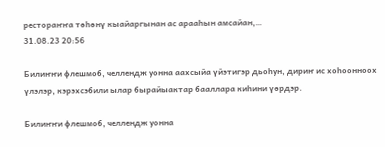рестораҥҥа төһөнү кыайаргынан ас арааһын амсайан,…
31.08.23 20:56

Билиҥҥи флешмоб, челлендж уонна аахсыйа үйэтигэр дьоһун, дириҥ ис хоһоонноох үлэлэр, кэрэхсэбили ылар бырайыактар бааллара киһини үөрдэр.

Билиҥҥи флешмоб, челлендж уонна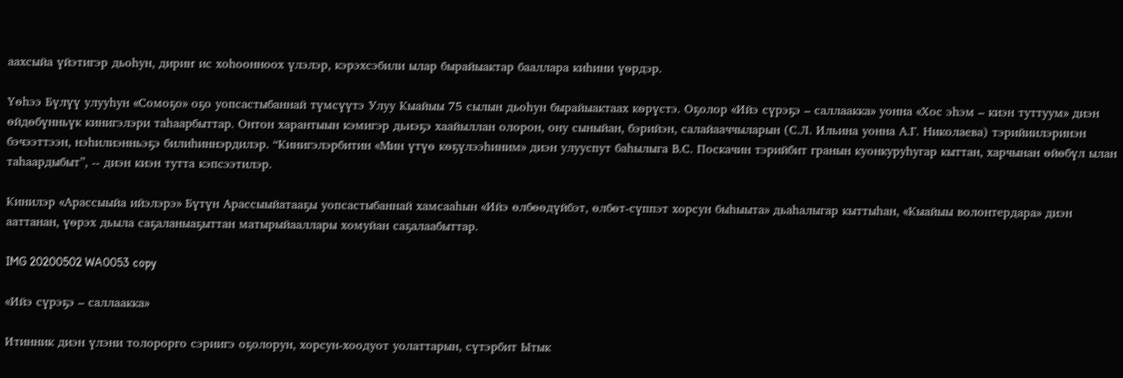аахсыйа үйэтигэр дьоһун, дириҥ ис хоһоонноох үлэлэр, кэрэхсэбили ылар бырайыактар бааллара киһини үөрдэр.

Үөһээ Бүлүү улууһун «Сомоҕо» оҕо уопсастыбаннай түмсүүтэ Улуу Кыайыы 75 сылын дьоһун бырайыактаах көрүстэ. Оҕолор «Ийэ сүрэҕэ – саллаакка» уонна «Хос эһэм – киэн туттуум» диэн өйдөбүнньүк кинигэлэри таһаарбыттар. Онтон харантыын кэмигэр дьиэҕэ хаайыллан олорон, ону сыныйан, бэрийэн, салайааччыларын (С.Л. Ильина уонна А.Г. Николаева) тэрийиилэринэн бэчээттээн, нэһилиэнньэҕэ билиһиннэрдилэр. “Кинигэлэрбитин «Мин үтүө көҕүлээһиним» диэн улууспут баһылыга В.С. Поскачин тэрийбит гранын куонкуруһугар кыттан, харчынан өйөбүл ылан таһаардыбыт”, -- диэн киэн тутта кэпсээтилэр.

Кинилэр «Арассыыйа ийэлэрэ» Бүтүн Арассыыйатааҕы уопсастыбаннай хамсааһын «Ийэ өлбөөдүйбэт, өлбөт-сүппэт хорсун быһыыта» дьаһалыгар кыттыһан, «Кыайыы волонтердара» диэн ааттанан, үөрэх дьыла саҕаланыаҕыттан матырыйааллары хомуйан саҕалаабыттар.

IMG 20200502 WA0053 copy

«Ийэ сүрэҕэ – саллаакка»

Итинник диэн үлэни толорорго сэриигэ оҕолорун, хорсун-хоодуот уолаттарын, сүтэрбит Ытык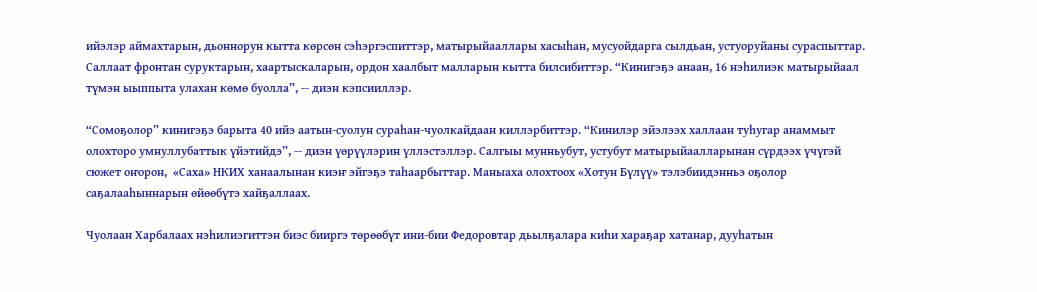ийэлэр аймахтарын, дьоннорун кытта көрсөн сэһэргэспиттэр, матырыйааллары хасыһан, мусуойдарга сылдьан, устуоруйаны сураспыттар. Саллаат фронтан суруктарын, хаартыскаларын, ордон хаалбыт малларын кытта билсибиттэр. “Кинигэҕэ анаан, 16 нэһилиэк матырыйаал түмэн ыыппыта улахан көмө буолла”, -- диэн кэпсииллэр.

“Сомоҕолор” кинигэҕэ барыта 40 ийэ аатын-суолун сураһан-чуолкайдаан киллэрбиттэр. “Кинилэр эйэлээх халлаан туһугар анаммыт олохторо умнуллубаттык үйэтийдэ”, -- диэн үөрүүлэрин үллэстэллэр. Салгыы мунньубут, устубут матырыйаалларынан сүрдээх үчүгэй сюжет оҥорон,  «Саха» НКИХ ханаалынан киэҥ эйгэҕэ таһаарбыттар. Маныаха олохтоох «Хотун Бүлүү» тэлэбиидэнньэ оҕолор саҕалааһыннарын өйөөбүтэ хайҕаллаах.

Чуолаан Харбалаах нэһилиэгиттэн биэс бииргэ төрөөбүт ини-бии Федоровтар дьылҕалара киһи хараҕар хатанар, дууһатын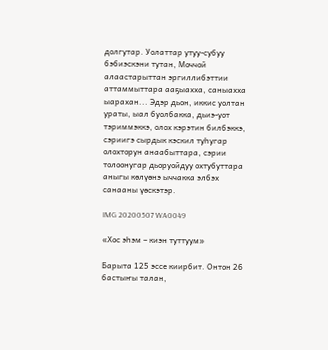долгутар. Уолаттар утуу-субуу бэбиэскэни тутан, Моччой алаастарыттан эргиллибэттии аттаммыттара ааҕыахха, саныахха ыарахан... Эдэр дьон, иккис уолтан ураты, ыал буолбакка, дьиэ-уот тэриммэккэ, олох кэрэтин билбэккэ, сэриигэ сырдык кэскил туһугар олохторун анаабыттара, сэрии толоонугар дьоруойдуу охтубуттара аныгы көлүөнэ ыччакка элбэх санааны үөскэтэр.

IMG 20200507 WA0049

«Хос эһэм – киэн туттуум»

Барыта 125 эссе киирбит. Онтон 26 бастыҥы талан,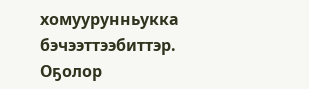хомуурунньукка бэчээттээбиттэр. Оҕолор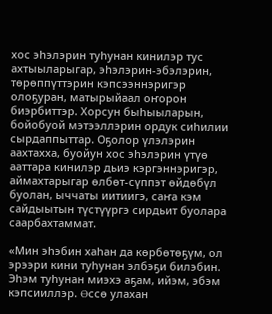хос эһэлэрин туһунан кинилэр тус ахтыыларыгар, эһэлэрин-эбэлэрин, төрөппүттэрин кэпсээннэригэр олоҕуран, матырыйаал оҥорон биэрбиттэр. Хорсун быһыыларын, бойобуой мэтээллэрин ордук сиһилии сырдаппыттар. Оҕолор үлэлэрин аахтахха, буойун хос эһэлэрин үтүө ааттара кинилэр дьиэ кэргэннэригэр, аймахтарыгар өлбөт-сүппэт өйдөбүл буолан, ыччаты иитиигэ, саҥа кэм сайдыытын түстүүргэ сирдьит буолара саарбахтаммат.

«Мин эһэбин хаһан да көрбөтөҕүм, ол эрээри кини туһунан элбэҕи билэбин. Эһэм туһунан миэхэ аҕам, ийэм, эбэм кэпсииллэр. ϴссө улахан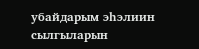убайдарым эһэлиин сылгыларын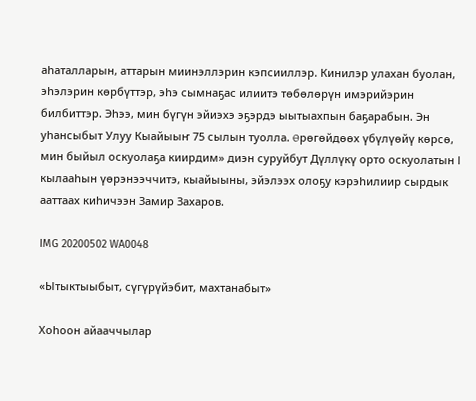аһаталларын, аттарын миинэллэрин кэпсииллэр. Кинилэр улахан буолан, эһэлэрин көрбүттэр, эһэ сымнаҕас илиитэ төбөлөрүн имэрийэрин билбиттэр. Эһээ, мин бүгүн эйиэхэ эҕэрдэ ыытыахпын баҕарабын. Эн уһансыбыт Улуу Кыайыыҥ 75 сылын туолла. ϴрөгөйдөөх үбүлүөйү көрсө, мин быйыл оскуолаҕа киирдим» диэн суруйбут Дүллүкү орто оскуолатын I кылааһын үөрэнээччитэ, кыайыыны, эйэлээх олоҕу кэрэһилиир сырдык ааттаах киһичээн Замир Захаров.

IMG 20200502 WA0048

«Ытыктыыбыт, сүгүрүйэбит, махтанабыт»

Хоһоон айааччылар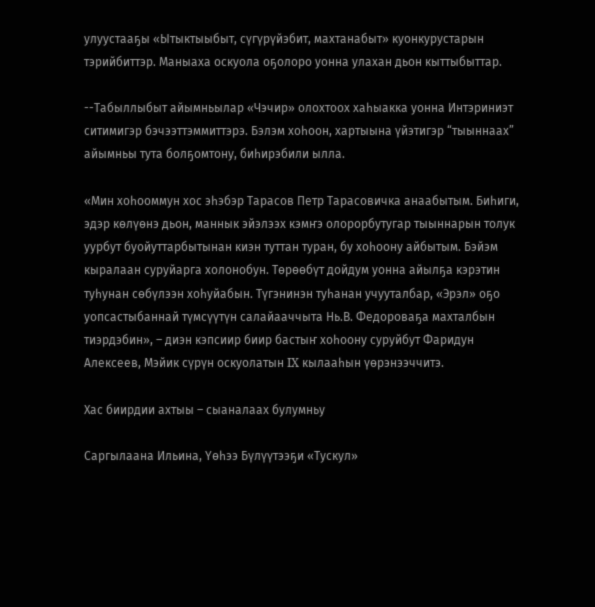улуустааҕы «Ытыктыыбыт, сүгүрүйэбит, махтанабыт» куонкурустарын тэрийбиттэр. Маныаха оскуола оҕолоро уонна улахан дьон кыттыбыттар.

--Табыллыбыт айымньылар «Чэчир» олохтоох хаһыакка уонна Интэриниэт ситимигэр бэчээттэммиттэрэ. Бэлэм хоһоон, хартыына үйэтигэр “тыыннаах” айымньы тута болҕомтону, биһирэбили ылла.

«Мин хоһооммун хос эһэбэр Тарасов Петр Тарасовичка анаабытым. Биһиги, эдэр көлүөнэ дьон, маннык эйэлээх кэмҥэ олорорбутугар тыыннарын толук уурбут буойуттарбытынан киэн туттан туран, бу хоһоону айбытым. Бэйэм кыралаан суруйарга холонобун. Төрөөбүт дойдум уонна айылҕа кэрэтин туһунан сөбүлээн хоһуйабын. Түгэнинэн туһанан учууталбар, «Эрэл» оҕо уопсастыбаннай түмсүүтүн салайааччыта Нь.В. Федороваҕа махталбын тиэрдэбин», – диэн кэпсиир биир бастыҥ хоһоону суруйбут Фаридун Алексеев, Мэйик сүрүн оскуолатын IX кылааһын үөрэнээччитэ.

Хас биирдии ахтыы – сыаналаах булумньу

Саргылаана Ильина, Үөһээ Бүлүүтээҕи «Тускул»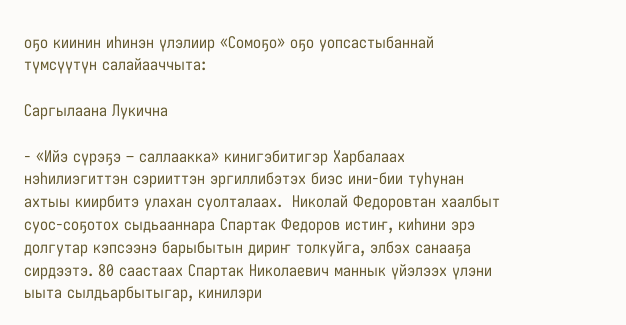оҕо киинин иһинэн үлэлиир «Сомоҕо» оҕо уопсастыбаннай түмсүүтүн салайааччыта:

Саргылаана Лукична

- «Ийэ сүрэҕэ – саллаакка» кинигэбитигэр Харбалаах нэһилиэгиттэн сэрииттэн эргиллибэтэх биэс ини-бии туһунан ахтыы киирбитэ улахан суолталаах.  Николай Федоровтан хаалбыт суос-соҕотох сыдьааннара Спартак Федоров истиҥ, киһини эрэ долгутар кэпсээнэ барыбытын дириҥ толкуйга, элбэх санааҕа сирдээтэ. 80 саастаах Спартак Николаевич маннык үйэлээх үлэни ыыта сылдьарбытыгар, кинилэри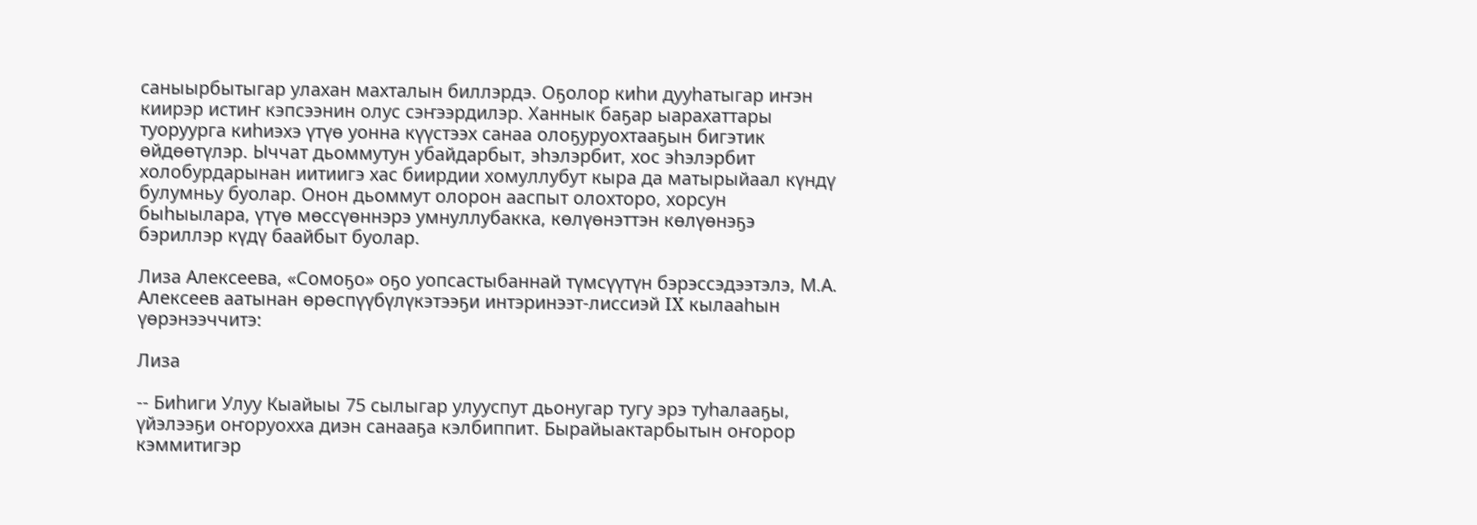саныырбытыгар улахан махталын биллэрдэ. Оҕолор киһи дууһатыгар иҥэн киирэр истиҥ кэпсээнин олус сэҥээрдилэр. Ханнык баҕар ыарахаттары туоруурга киһиэхэ үтүө уонна күүстээх санаа олоҕуруохтааҕын бигэтик өйдөөтүлэр. Ыччат дьоммутун убайдарбыт, эһэлэрбит, хос эһэлэрбит холобурдарынан иитиигэ хас биирдии хомуллубут кыра да матырыйаал күндү булумньу буолар. Онон дьоммут олорон ааспыт олохторо, хорсун быһыылара, үтүө мөссүөннэрэ умнуллубакка, көлүөнэттэн көлүөнэҕэ бэриллэр күдү баайбыт буолар.

Лиза Алексеева, «Сомоҕо» оҕо уопсастыбаннай түмсүүтүн бэрэссэдээтэлэ, М.А. Алексеев аатынан өрөспүүбүлүкэтээҕи интэринээт-лиссиэй IX кылааһын үөрэнээччитэ:

Лиза

-- Биhиги Улуу Кыайыы 75 сылыгар улууспут дьонугар тугу эрэ туhалааҕы, үйэлээҕи оҥоруохха диэн санааҕа кэлбиппит. Бырайыактарбытын оҥорор кэммитигэр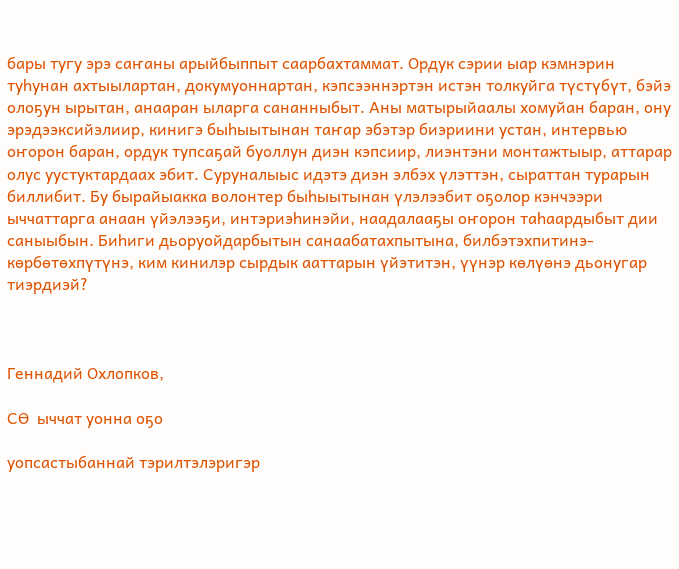бары тугу эрэ саҥаны арыйбыппыт саарбахтаммат. Ордук сэрии ыар кэмнэрин туһунан ахтыылартан, докумуоннартан, кэпсээннэртэн истэн толкуйга түстүбүт, бэйэ олоҕун ырытан, анааран ыларга сананныбыт. Аны матырыйаалы хомуйан баран, ону эрэдээксийэлиир, кинигэ быһыытынан таҥар эбэтэр биэриини устан, интервью оҥорон баран, ордук тупсаҕай буоллун диэн кэпсиир, лиэнтэни монтажтыыр, аттарар олус уустуктардаах эбит. Суруналыыс идэтэ диэн элбэх үлэттэн, сыраттан турарын биллибит. Бу бырайыакка волонтер быһыытынан үлэлээбит оҕолор кэнчээри ыччаттарга анаан үйэлээҕи, интэриэhинэйи, наадалааҕы оҥорон таhаардыбыт дии саныыбын. Биhиги дьоруойдарбытын санаабатахпытына, билбэтэхпитинэ-көрбөтөхпүтүнэ, ким кинилэр сырдык ааттарын үйэтитэн, үүнэр көлүөнэ дьонугар тиэрдиэй?



Геннадий Охлопков,

СӨ  ыччат уонна оҕо

уопсастыбаннай тэрилтэлэригэр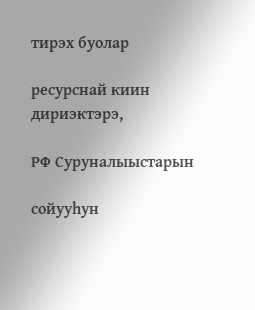тирэх буолар

ресурснай киин дириэктэрэ,

РФ Суруналыыстарын

сойууһун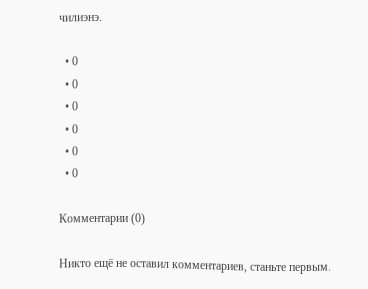чилиэнэ.

  • 0
  • 0
  • 0
  • 0
  • 0
  • 0

Комментарии (0)

Никто ещё не оставил комментариев, станьте первым.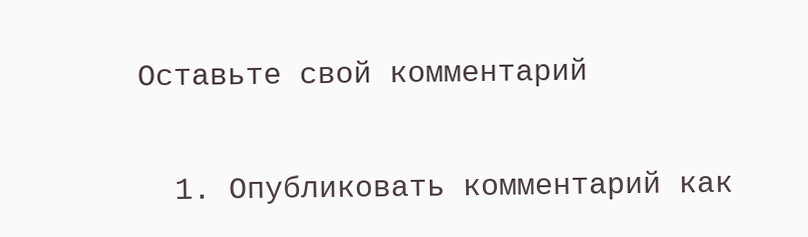Оставьте свой комментарий

  1. Опубликовать комментарий как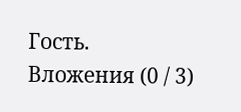Гость.
Вложения (0 / 3)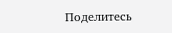Поделитесь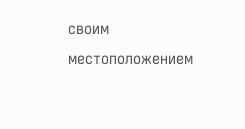своим местоположением